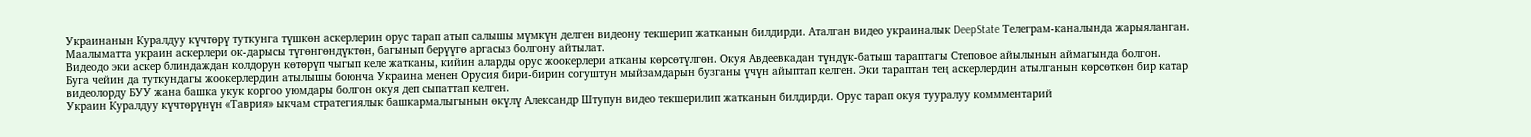Украинанын Куралдуу күчтөрү туткунга түшкөн аскерлерин орус тарап атып салышы мүмкүн делген видеону текшерип жатканын билдирди. Аталган видео украиналык DeepState Телеграм-каналында жарыяланган.
Маалыматта украин аскерлери ок-дарысы түгөнгөндүктөн, багынып берүүгө аргасыз болгону айтылат.
Видеодо эки аскер блиндаждан колдорун көтөрүп чыгып келе жатканы, кийин аларды орус жоокерлери атканы көрсөтүлгөн. Окуя Авдеевкадан түндүк-батыш тараптагы Степовое айылынын аймагында болгон.
Буга чейин да туткундагы жоокерлердин атылышы боюнча Украина менен Орусия бири-бирин согуштун мыйзамдарын бузганы үчүн айыптап келген. Эки тараптан тең аскерлердин атылганын көрсөткөн бир катар видеолорду БУУ жана башка укук коргоо уюмдары болгон окуя деп сыпаттап келген.
Украин Куралдуу күчтөрүнүн «Таврия» ыкчам стратегиялык башкармалыгынын өкүлү Александр Штупун видео текшерилип жатканын билдирди. Орус тарап окуя тууралуу коммментарий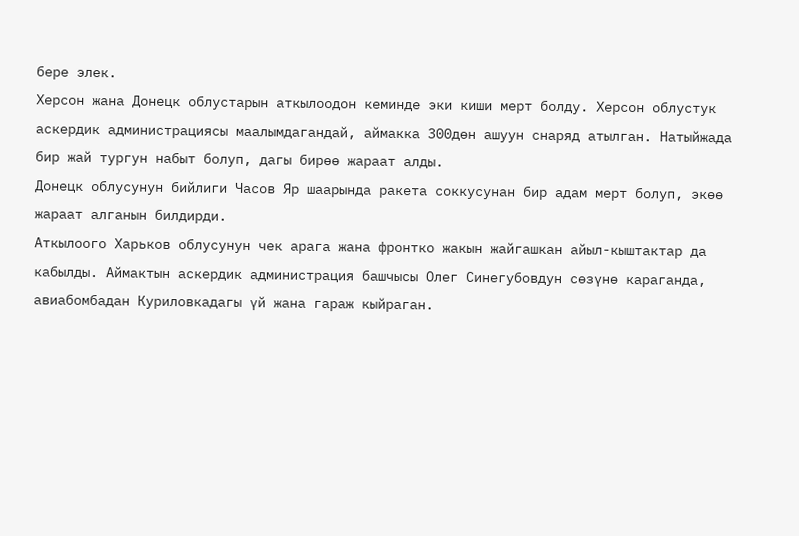бере элек.
Херсон жана Донецк облустарын аткылоодон кеминде эки киши мерт болду. Херсон облустук аскердик администрациясы маалымдагандай, аймакка 300дөн ашуун снаряд атылган. Натыйжада бир жай тургун набыт болуп, дагы бирөө жараат алды.
Донецк облусунун бийлиги Часов Яр шаарында ракета соккусунан бир адам мерт болуп, экөө жараат алганын билдирди.
Аткылоого Харьков облусунун чек арага жана фронтко жакын жайгашкан айыл-кыштактар да кабылды. Аймактын аскердик администрация башчысы Олег Синегубовдун сөзүнө караганда, авиабомбадан Куриловкадагы үй жана гараж кыйраган.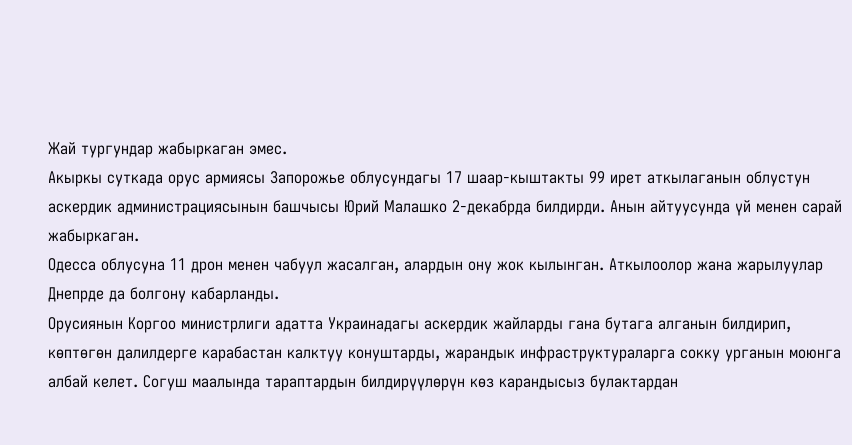Жай тургундар жабыркаган эмес.
Акыркы суткада орус армиясы Запорожье облусундагы 17 шаар-кыштакты 99 ирет аткылаганын облустун аскердик администрациясынын башчысы Юрий Малашко 2-декабрда билдирди. Анын айтуусунда үй менен сарай жабыркаган.
Одесса облусуна 11 дрон менен чабуул жасалган, алардын ону жок кылынган. Аткылоолор жана жарылуулар Днепрде да болгону кабарланды.
Орусиянын Коргоо министрлиги адатта Украинадагы аскердик жайларды гана бутага алганын билдирип, көптөгөн далилдерге карабастан калктуу конуштарды, жарандык инфраструктураларга сокку урганын моюнга албай келет. Согуш маалында тараптардын билдирүүлөрүн көз карандысыз булактардан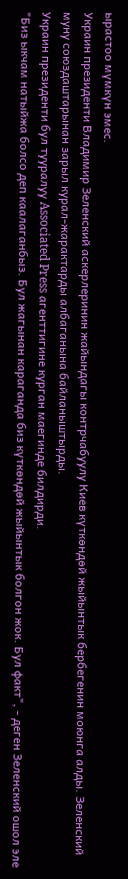ырастоо мүмкүн эмес.
Украин президенти Владимир Зеленский аскерлеринин жайындагы контрчабуулу Киев күткөндөй жыйынтык бербегенин моюнга алды. Зеленский муну союздаштарынан зарыл курал-жарактарды албаганына байланыштырды.
Украин президенти бул тууралуу Associated Press агенттигине курган маегинде билдирди.
"Биз ыкчам натыйжа болсо деп каалаганбыз. Бул жагынан караганда биз күткөндөй жыйынтык болгон жок. Бул факт", - деген Зеленский ошол эле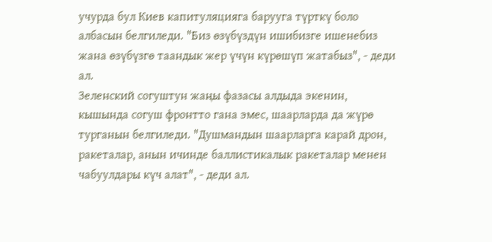учурда бул Киев капитуляцияга барууга түрткү боло албасын белгиледи. "Биз өзүбүздүн ишибизге ишенебиз жана өзүбүзгө таандык жер үчүн күрөшүп жатабыз", - деди ал.
Зеленский согуштун жаңы фазасы алдыда экенин, кышында согуш фронтто гана эмес, шаарларда да жүрө турганын белгиледи. "Душмандын шаарларга карай дрон, ракеталар, анын ичинде баллистикалык ракеталар менен чабуулдары күч алат", - деди ал.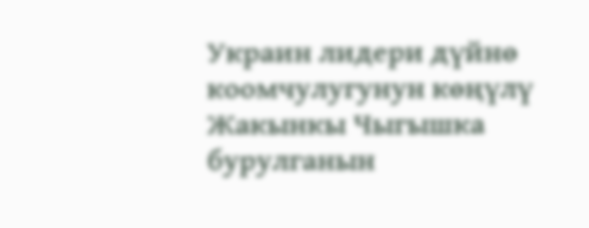Украин лидери дүйнө коомчулугунун көңүлү Жакынкы Чыгышка бурулганын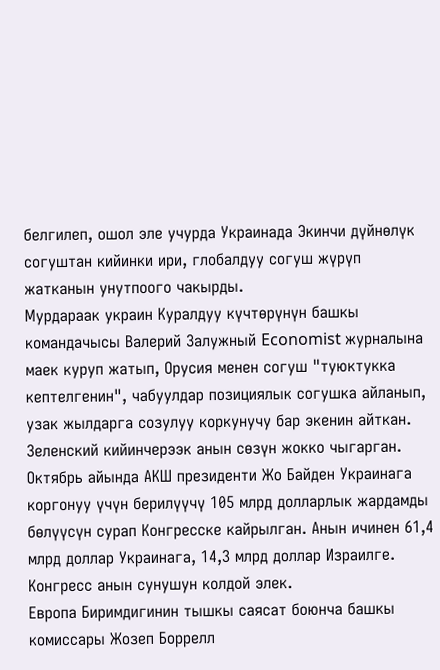белгилеп, ошол эле учурда Украинада Экинчи дүйнөлүк согуштан кийинки ири, глобалдуу согуш жүрүп жатканын унутпоого чакырды.
Мурдараак украин Куралдуу күчтөрүнүн башкы командачысы Валерий Залужный Economist журналына маек куруп жатып, Орусия менен согуш "туюктукка кептелгенин", чабуулдар позициялык согушка айланып, узак жылдарга созулуу коркунучу бар экенин айткан. Зеленский кийинчерээк анын сөзүн жокко чыгарган.
Октябрь айында АКШ президенти Жо Байден Украинага коргонуу үчүн берилүүчү 105 млрд долларлык жардамды бөлүүсүн сурап Конгресске кайрылган. Анын ичинен 61,4 млрд доллар Украинага, 14,3 млрд доллар Израилге. Конгресс анын сунушун колдой элек.
Европа Биримдигинин тышкы саясат боюнча башкы комиссары Жозеп Боррелл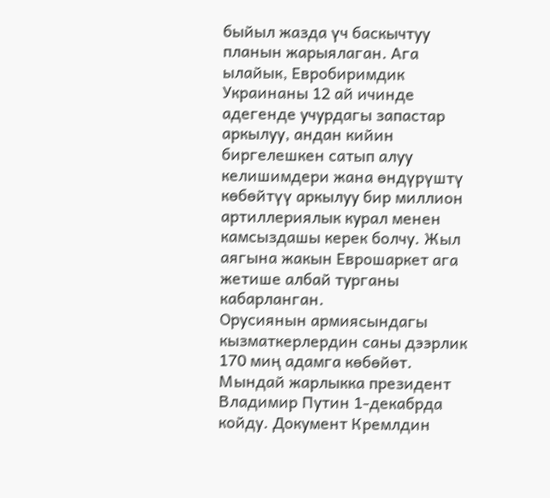быйыл жазда үч баскычтуу планын жарыялаган. Ага ылайык, Евробиримдик Украинаны 12 ай ичинде адегенде учурдагы запастар аркылуу, андан кийин биргелешкен сатып алуу келишимдери жана өндүрүштү көбөйтүү аркылуу бир миллион артиллериялык курал менен камсыздашы керек болчу. Жыл аягына жакын Еврошаркет ага жетише албай турганы кабарланган.
Орусиянын армиясындагы кызматкерлердин саны дээрлик 170 миң адамга көбөйөт. Мындай жарлыкка президент Владимир Путин 1-декабрда койду. Документ Кремлдин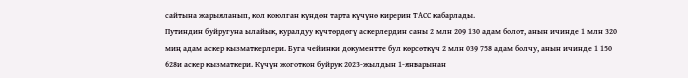сайтына жарыяланып, кол коюлган күндөн тарта күчүнө кирерин ТАСС кабарлады.
Путиндин буйругуна ылайык, куралдуу күчтөрдөгү аскерлердин саны 2 млн 209 130 адам болот, анын ичинде 1 млн 320 миң адам аскер кызматкерлери. Буга чейинки документте бул көрсөткүч 2 млн 039 758 адам болчу, анын ичинде 1 150 628и аскер кызматкери. Күчүн жоготкон буйрук 2023-жылдын 1-январынан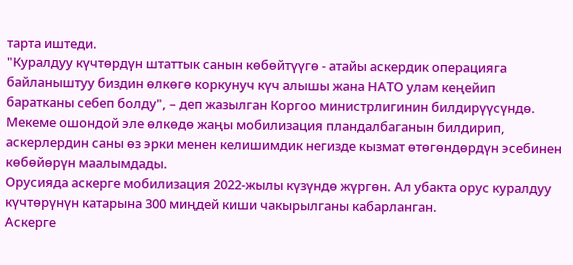тарта иштеди.
"Куралдуу күчтөрдүн штаттык санын көбөйтүүгө - атайы аскердик операцияга байланыштуу биздин өлкөгө коркунуч күч алышы жана НАТО улам кеңейип баратканы себеп болду", – деп жазылган Коргоо министрлигинин билдирүүсүндө. Мекеме ошондой эле өлкөдө жаңы мобилизация пландалбаганын билдирип, аскерлердин саны өз эрки менен келишимдик негизде кызмат өтөгөндөрдүн эсебинен көбөйөрүн маалымдады.
Орусияда аскерге мобилизация 2022-жылы күзүндө жүргөн. Ал убакта орус куралдуу күчтөрүнүн катарына 300 миңдей киши чакырылганы кабарланган.
Аскерге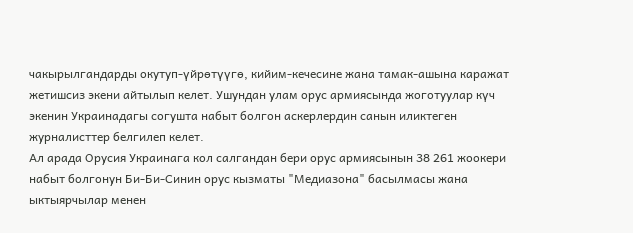чакырылгандарды окутуп-үйрөтүүгө, кийим-кечесине жана тамак-ашына каражат жетишсиз экени айтылып келет. Ушундан улам орус армиясында жоготуулар күч экенин Украинадагы согушта набыт болгон аскерлердин санын иликтеген журналисттер белгилеп келет.
Ал арада Орусия Украинага кол салгандан бери орус армиясынын 38 261 жоокери набыт болгонун Би-Би-Синин орус кызматы "Медиазона" басылмасы жана ыктыярчылар менен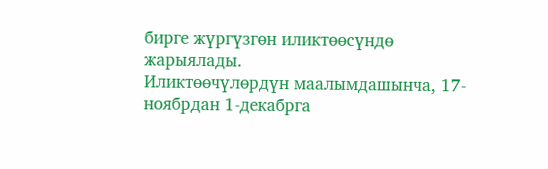бирге жүргүзгөн иликтөөсүндө жарыялады.
Иликтөөчүлөрдүн маалымдашынча, 17-ноябрдан 1-декабрга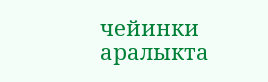чейинки аралыкта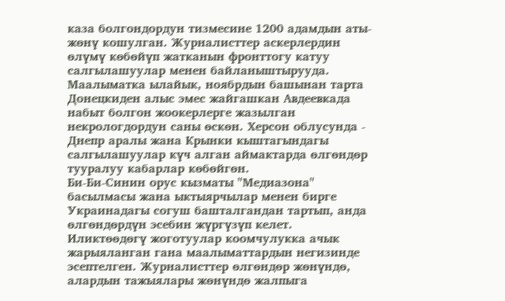каза болгондордун тизмесине 1200 адамдын аты-жөнү кошулган. Журналисттер аскерлердин өлүмү көбөйүп жатканын фронттогу катуу салгылашуулар менен байланыштырууда.
Маалыматка ылайык, ноябрдын башынан тарта Донецкиден алыс эмес жайгашкан Авдеевкада набыт болгон жоокерлерге жазылган некрологдордун саны өскөн. Херсон облусунда - Днепр аралы жана Крынки кыштагындагы салгылашуулар күч алган аймактарда өлгөндөр тууралуу кабарлар көбөйгөн.
Би-Би-Синин орус кызматы "Медиазона" басылмасы жана ыктыярчылар менен бирге Украинадагы согуш башталгандан тартып, анда өлгөндөрдүн эсебин жүргүзүп келет.
Иликтөөдөгү жоготуулар коомчулукка ачык жарыяланган гана маалыматтардын негизинде эсептелген. Журналисттер өлгөндөр жөнүндө, алардын тажыялары жөнүндө жалпыга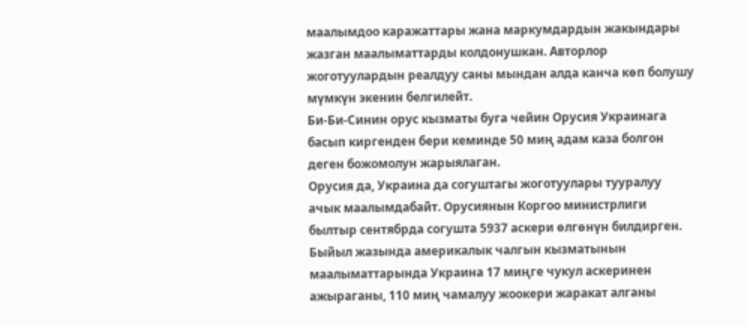маалымдоо каражаттары жана маркумдардын жакындары жазган маалыматтарды колдонушкан. Авторлор жоготуулардын реалдуу саны мындан алда канча көп болушу мүмкүн экенин белгилейт.
Би-Би-Синин орус кызматы буга чейин Орусия Украинага басып киргенден бери кеминде 50 миң адам каза болгон деген божомолун жарыялаган.
Орусия да, Украина да согуштагы жоготуулары тууралуу ачык маалымдабайт. Орусиянын Коргоо министрлиги былтыр сентябрда согушта 5937 аскери өлгөнүн билдирген. Быйыл жазында америкалык чалгын кызматынын маалыматтарында Украина 17 миңге чукул аскеринен ажыраганы, 110 миң чамалуу жоокери жаракат алганы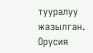тууралуу жазылган.
Орусия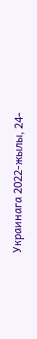Украинага 2022-жылы, 24-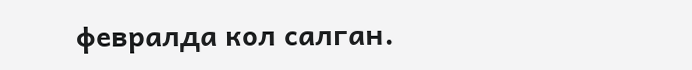февралда кол салган.